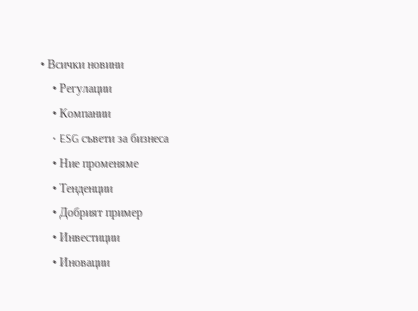• Всички новини
    • Регулации
    • Компании
    • ESG съвети за бизнеса
    • Ние променяме
    • Тенденции
    • Добрият пример
    • Инвестиции
    • Иновации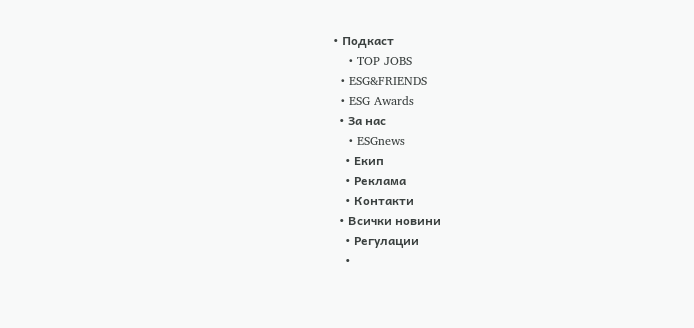• Подкаст
    • TOP JOBS
  • ESG&FRIENDS
  • ESG Awards
  • За нас
    • ESGnews
    • Екип
    • Реклама
    • Контакти
  • Всички новини
    • Регулации
    •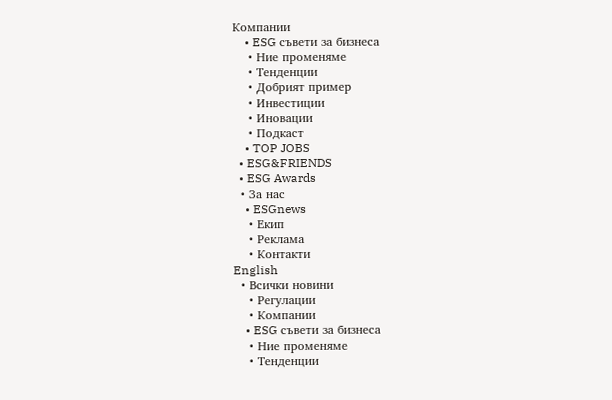Компании
    • ESG съвети за бизнеса
    • Ние променяме
    • Тенденции
    • Добрият пример
    • Инвестиции
    • Иновации
    • Подкаст
    • TOP JOBS
  • ESG&FRIENDS
  • ESG Awards
  • За нас
    • ESGnews
    • Екип
    • Реклама
    • Контакти
English
  • Всички новини
    • Регулации
    • Компании
    • ESG съвети за бизнеса
    • Ние променяме
    • Тенденции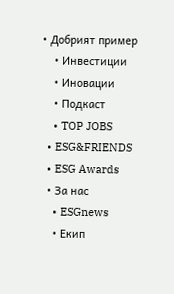• Добрият пример
    • Инвестиции
    • Иновации
    • Подкаст
    • TOP JOBS
  • ESG&FRIENDS
  • ESG Awards
  • За нас
    • ESGnews
    • Екип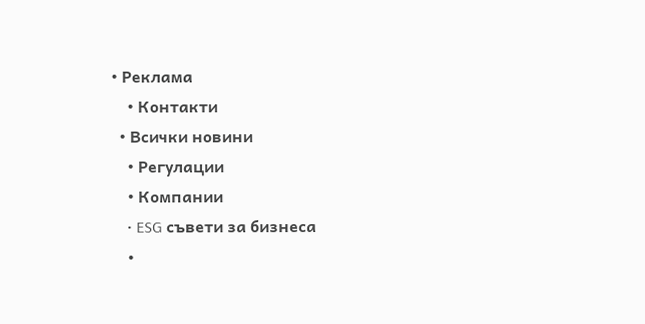• Реклама
    • Контакти
  • Всички новини
    • Регулации
    • Компании
    • ESG съвети за бизнеса
    •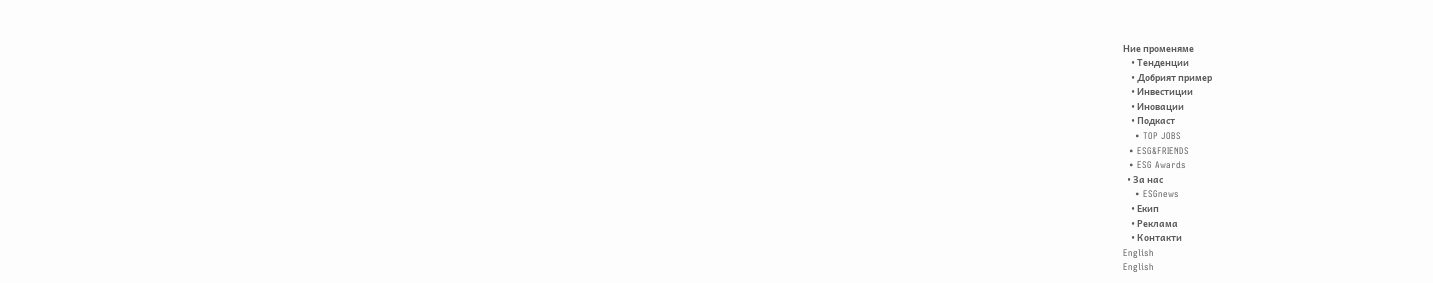Ние променяме
    • Тенденции
    • Добрият пример
    • Инвестиции
    • Иновации
    • Подкаст
    • TOP JOBS
  • ESG&FRIENDS
  • ESG Awards
  • За нас
    • ESGnews
    • Екип
    • Реклама
    • Контакти
English
English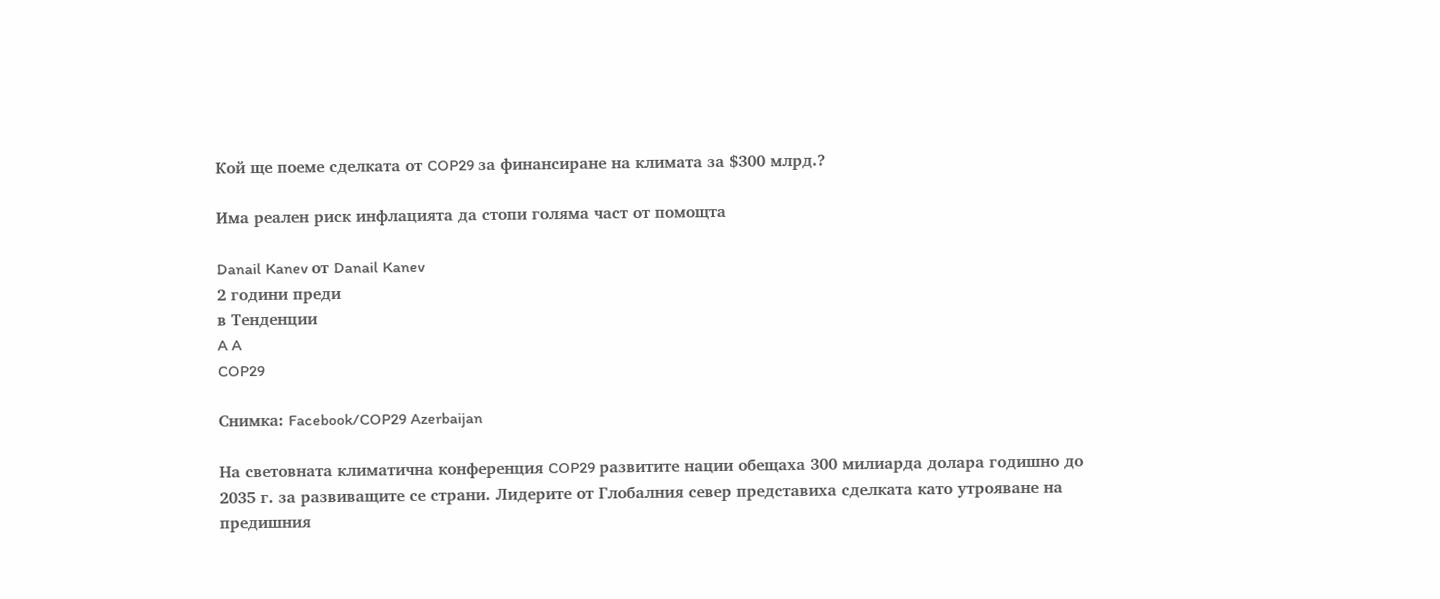Кой ще поеме сделката от COP29 за финансиране на климата за $300 млрд.?

Има реален риск инфлацията да стопи голяма част от помощта

Danail Kanev от Danail Kanev
2 години преди
в Тенденции
A A
COP29

Снимка: Facebook/COP29 Azerbaijan

На световната климатична конференция COP29 развитите нации обещаха 300 милиарда долара годишно до 2035 г. за развиващите се страни. Лидерите от Глобалния север представиха сделката като утрояване на предишния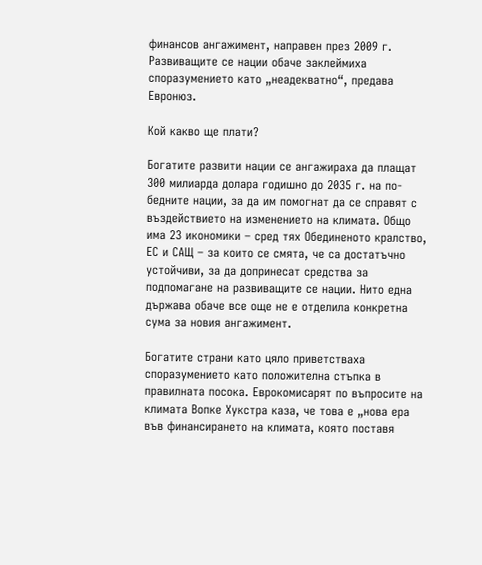финансов ангажимент, направен през 2009 г. Развиващите се нации обаче заклеймиха споразумението като „неадекватно“, предава Евронюз.

Кой какво ще плати?

Богатите развити нации се ангажираха да плащат 300 милиарда долара годишно до 2035 г. на по-бедните нации, за да им помогнат да се справят с въздействието на изменението на климата. Общо има 23 икономики – сред тях Обединеното кралство, ЕС и САЩ – за които се смята, че са достатъчно устойчиви, за да допринесат средства за подпомагане на развиващите се нации. Нито една държава обаче все още не е отделила конкретна сума за новия ангажимент.

Богатите страни като цяло приветстваха споразумението като положителна стъпка в правилната посока. Еврокомисарят по въпросите на климата Вопке Хукстра каза, че това е „нова ера във финансирането на климата, която поставя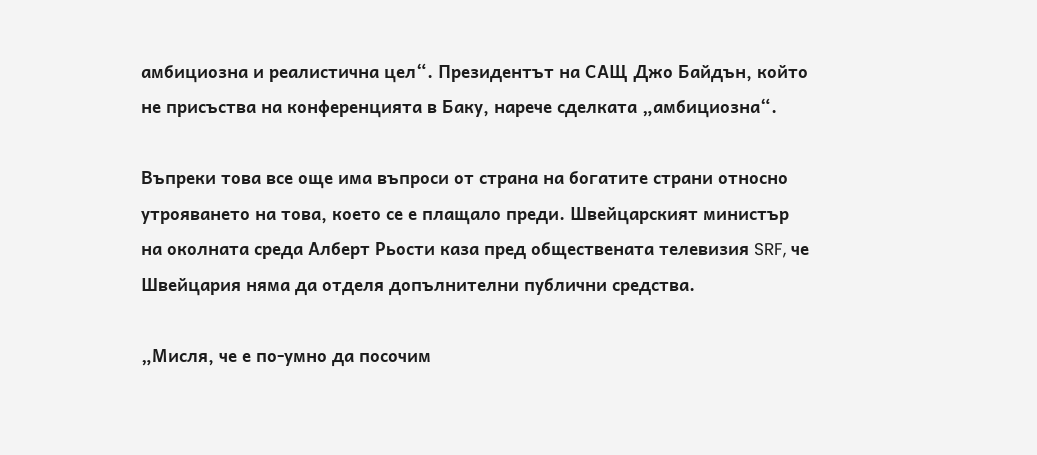амбициозна и реалистична цел“. Президентът на САЩ Джо Байдън, който не присъства на конференцията в Баку, нарече сделката „амбициозна“.

Въпреки това все още има въпроси от страна на богатите страни относно утрояването на това, което се е плащало преди. Швейцарският министър на околната среда Алберт Рьости каза пред обществената телевизия SRF, че Швейцария няма да отделя допълнителни публични средства.

„Мисля, че е по-умно да посочим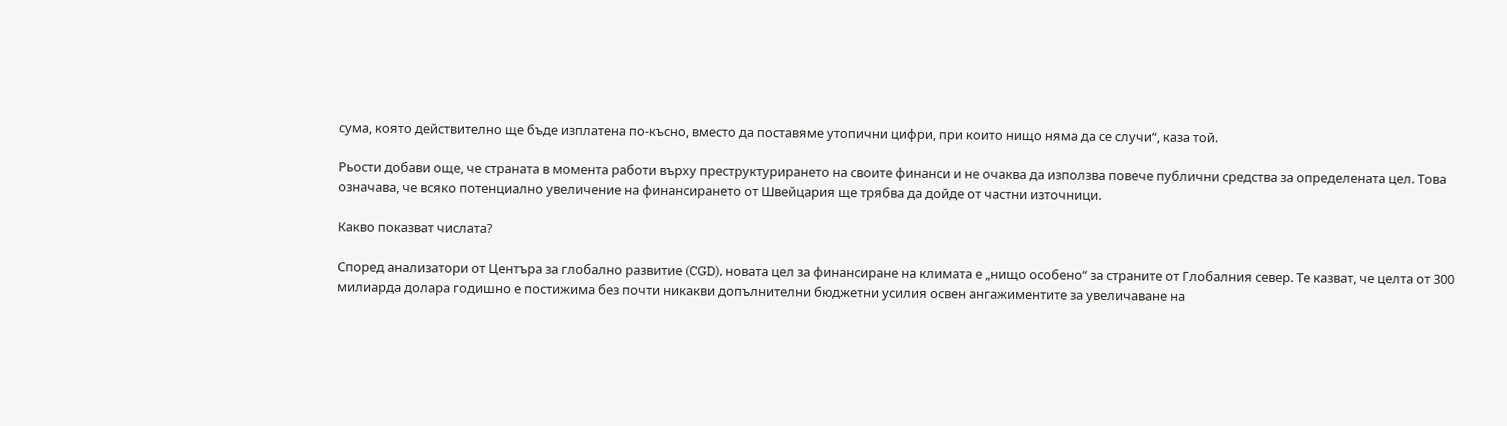сума, която действително ще бъде изплатена по-късно, вместо да поставяме утопични цифри, при които нищо няма да се случи“, каза той.

Рьости добави още, че страната в момента работи върху преструктурирането на своите финанси и не очаква да използва повече публични средства за определената цел. Това означава, че всяко потенциално увеличение на финансирането от Швейцария ще трябва да дойде от частни източници.

Какво показват числата?

Според анализатори от Центъра за глобално развитие (CGD), новата цел за финансиране на климата е „нищо особено“ за страните от Глобалния север. Те казват, че целта от 300 милиарда долара годишно е постижима без почти никакви допълнителни бюджетни усилия освен ангажиментите за увеличаване на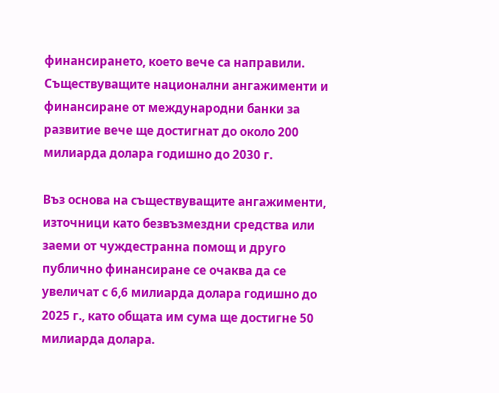финансирането, което вече са направили. Съществуващите национални ангажименти и финансиране от международни банки за развитие вече ще достигнат до около 200 милиарда долара годишно до 2030 г.

Въз основа на съществуващите ангажименти, източници като безвъзмездни средства или заеми от чуждестранна помощ и друго публично финансиране се очаква да се увеличат с 6,6 милиарда долара годишно до 2025 г., като общата им сума ще достигне 50 милиарда долара.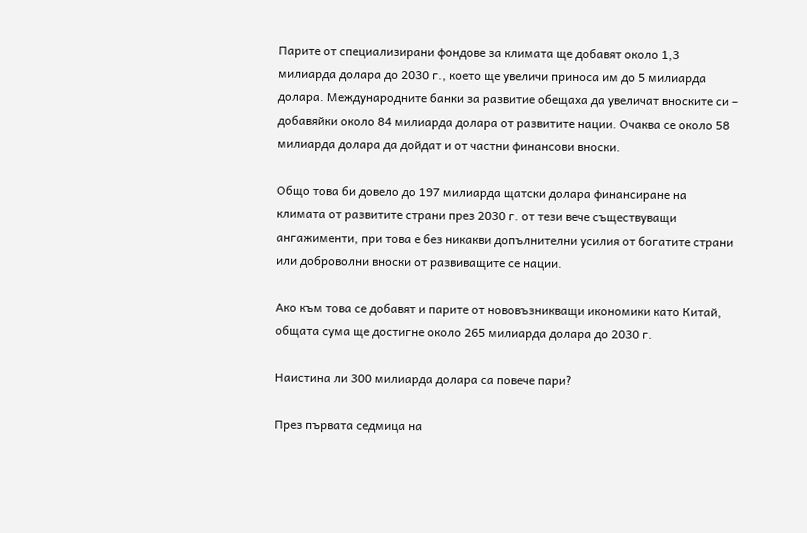Парите от специализирани фондове за климата ще добавят около 1,3 милиарда долара до 2030 г., което ще увеличи приноса им до 5 милиарда долара. Международните банки за развитие обещаха да увеличат вноските си – добавяйки около 84 милиарда долара от развитите нации. Очаква се около 58 милиарда долара да дойдат и от частни финансови вноски.

Общо това би довело до 197 милиарда щатски долара финансиране на климата от развитите страни през 2030 г. от тези вече съществуващи ангажименти, при това е без никакви допълнителни усилия от богатите страни или доброволни вноски от развиващите се нации.

Ако към това се добавят и парите от нововъзникващи икономики като Китай, общата сума ще достигне около 265 милиарда долара до 2030 г.

Наистина ли 300 милиарда долара са повече пари?

През първата седмица на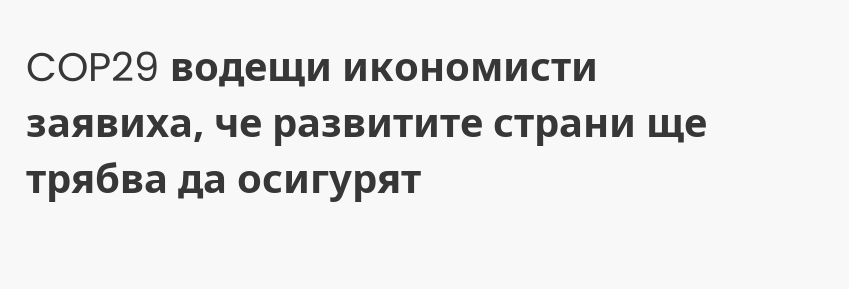COP29 водещи икономисти заявиха, че развитите страни ще трябва да осигурят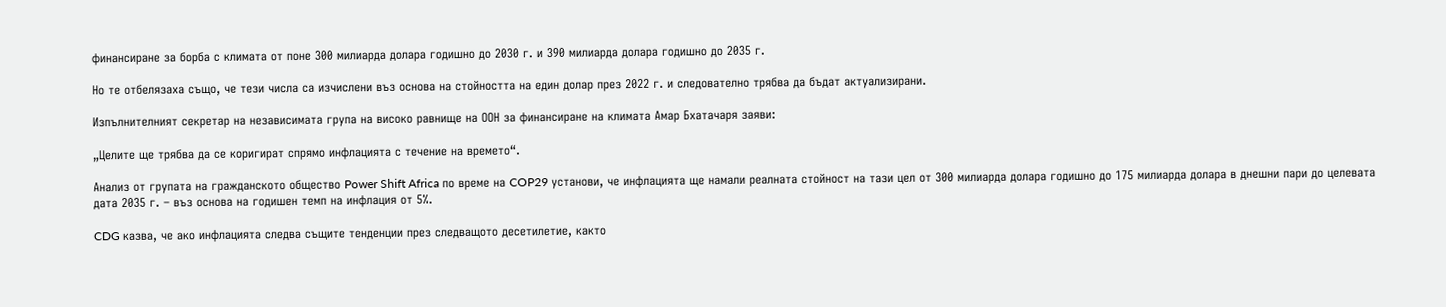финансиране за борба с климата от поне 300 милиарда долара годишно до 2030 г. и 390 милиарда долара годишно до 2035 г.

Но те отбелязаха също, че тези числа са изчислени въз основа на стойността на един долар през 2022 г. и следователно трябва да бъдат актуализирани.

Изпълнителният секретар на независимата група на високо равнище на ООН за финансиране на климата Амар Бхатачаря заяви:

„Целите ще трябва да се коригират спрямо инфлацията с течение на времето“.

Анализ от групата на гражданското общество Power Shift Africa по време на COP29 установи, че инфлацията ще намали реалната стойност на тази цел от 300 милиарда долара годишно до 175 милиарда долара в днешни пари до целевата дата 2035 г. – въз основа на годишен темп на инфлация от 5%.

CDG казва, че ако инфлацията следва същите тенденции през следващото десетилетие, както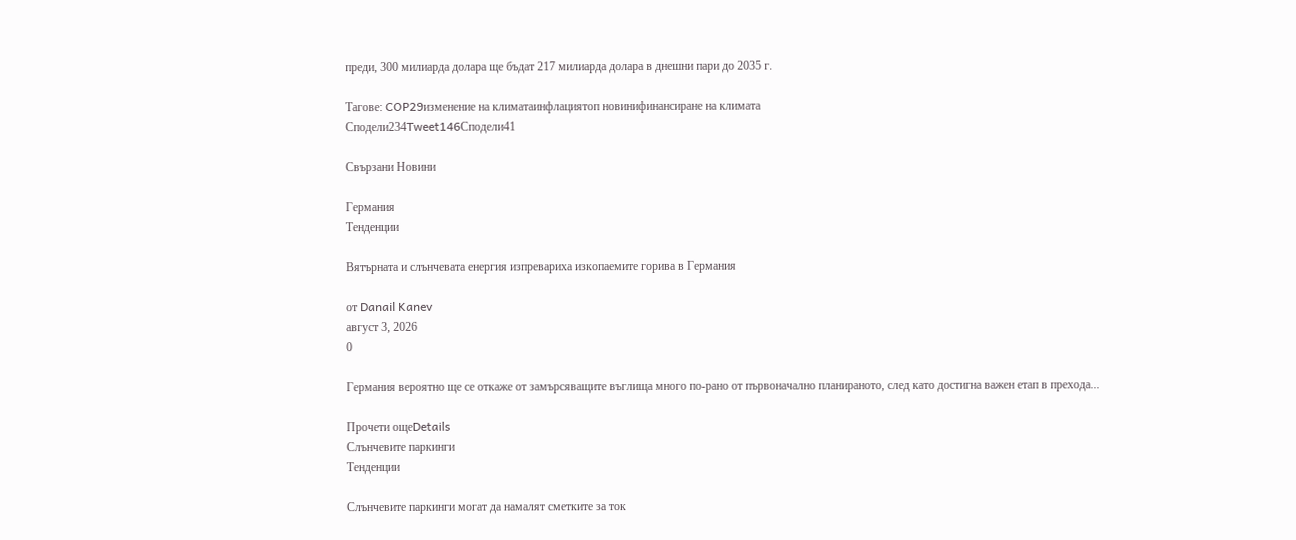преди, 300 милиарда долара ще бъдат 217 милиарда долара в днешни пари до 2035 г.

Тагове: COP29изменение на климатаинфлациятоп новинифинансиране на климата
Сподели234Tweet146Сподели41

Свързани Новини

Германия
Тенденции

Вятърната и слънчевата енергия изпревариха изкопаемите горива в Германия

от Danail Kanev
август 3, 2026
0

Германия вероятно ще се откаже от замърсяващите въглища много по-рано от първоначално планираното, след като достигна важен етап в прехода...

Прочети ощеDetails
Слънчевите паркинги
Тенденции

Слънчевите паркинги могат да намалят сметките за ток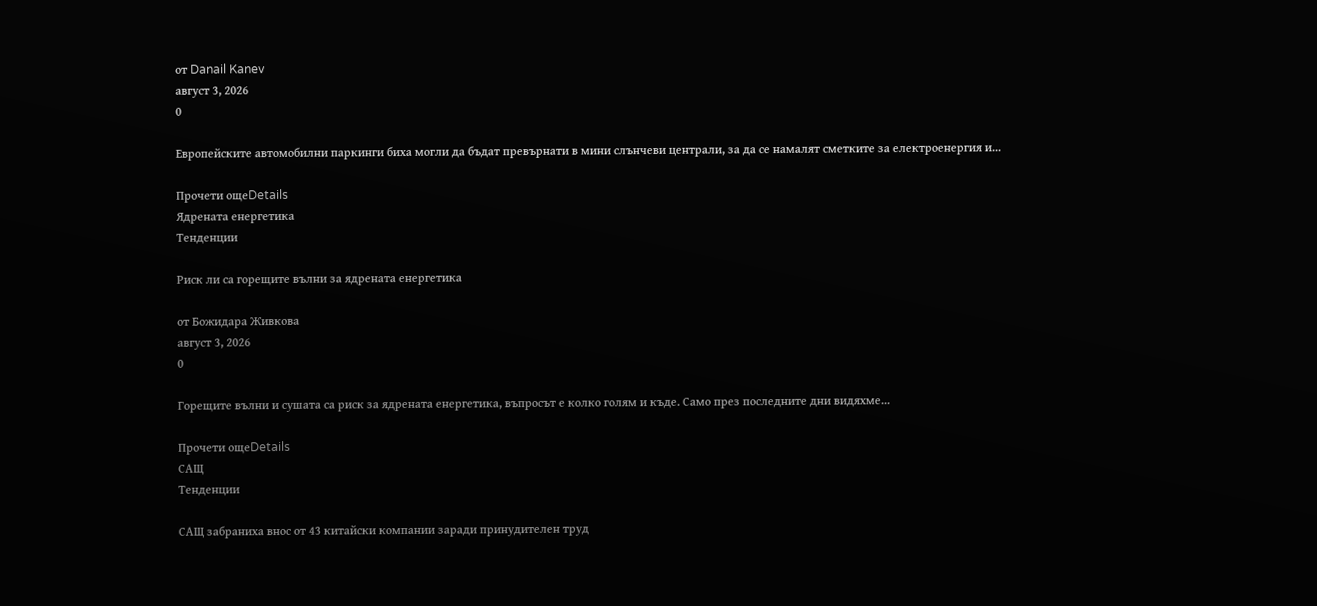от Danail Kanev
август 3, 2026
0

Европейските автомобилни паркинги биха могли да бъдат превърнати в мини слънчеви централи, за да се намалят сметките за електроенергия и...

Прочети ощеDetails
Ядрената енергетика
Тенденции

Риск ли са горещите вълни за ядрената енергетика

от Божидара Живкова
август 3, 2026
0

Горещите вълни и сушата са риск за ядрената енергетика, въпросът е колко голям и къде. Само през последните дни видяхме...

Прочети ощеDetails
САЩ
Тенденции

САЩ забраниха внос от 43 китайски компании заради принудителен труд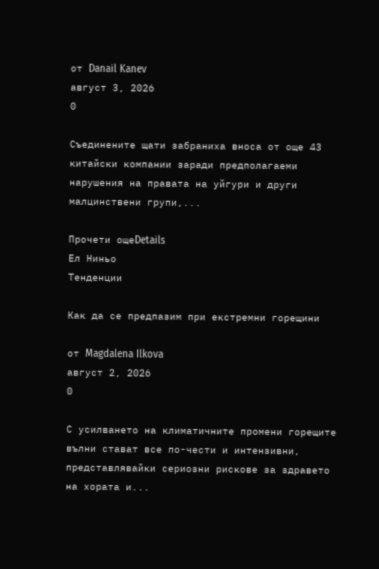от Danail Kanev
август 3, 2026
0

Съединените щати забраниха вноса от още 43 китайски компании заради предполагаеми нарушения на правата на уйгури и други малцинствени групи,...

Прочети ощеDetails
Ел Ниньо
Тенденции

Как да се предпазим при екстремни горещини

от Magdalena Ilkova
август 2, 2026
0

С усилването на климатичните промени горещите вълни стават все по-чести и интензивни, представлявайки сериозни рискове за здравето на хората и...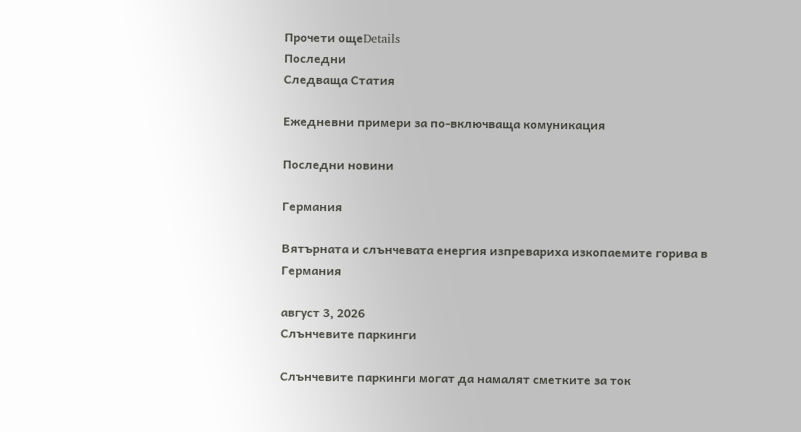Прочети ощеDetails
Последни
Следваща Статия

Ежедневни примери за по-включваща комуникация

Последни новини

Германия

Вятърната и слънчевата енергия изпревариха изкопаемите горива в Германия

август 3, 2026
Слънчевите паркинги

Слънчевите паркинги могат да намалят сметките за ток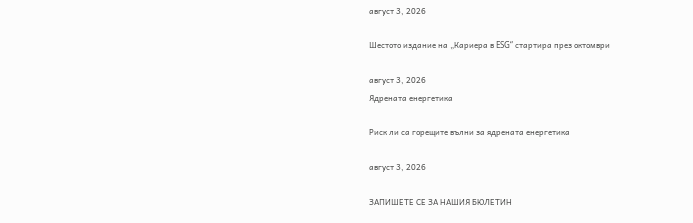август 3, 2026

Шестото издание на „Кариера в ESG“ стартира през октомври

август 3, 2026
Ядрената енергетика

Риск ли са горещите вълни за ядрената енергетика

август 3, 2026

ЗАПИШЕТЕ СЕ ЗА НАШИЯ БЮЛЕТИН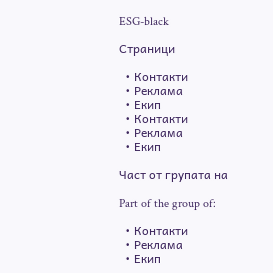ESG-black

Страници

  • Контакти
  • Реклама
  • Екип
  • Контакти
  • Реклама
  • Екип

Част от групата на

Part of the group of:

  • Контакти
  • Реклама
  • Екип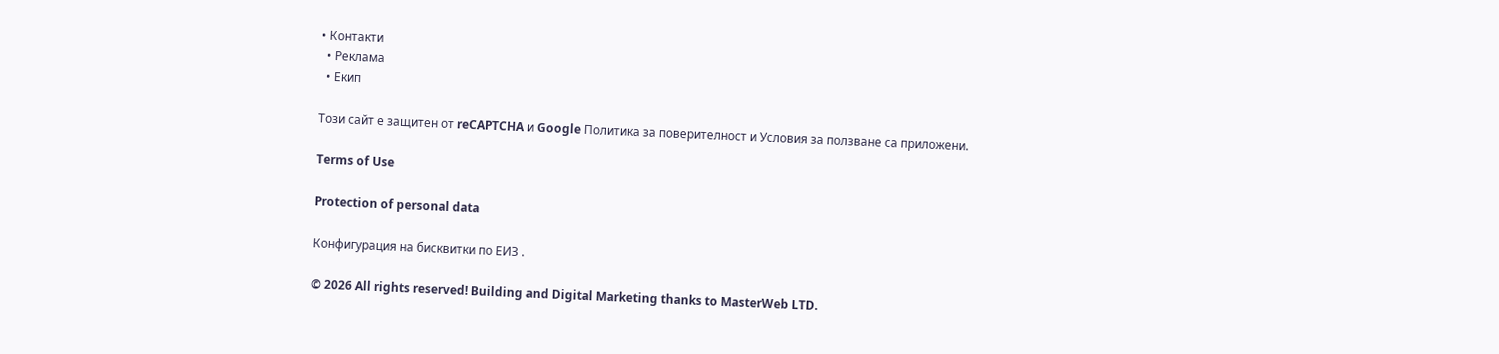• Контакти
  • Реклама
  • Екип

Този сайт е защитен от reCAPTCHA и Google Политика за поверителност и Условия за ползване са приложени.

Terms of Use

Protection of personal data

Конфигурация на бисквитки по ЕИЗ .

© 2026 All rights reserved! Building and Digital Marketing thanks to MasterWeb LTD.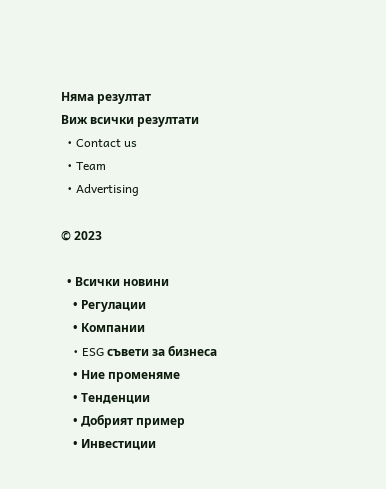Няма резултат
Виж всички резултати
  • Contact us
  • Team
  • Advertising

© 2023

  • Всички новини
    • Регулации
    • Компании
    • ESG съвети за бизнеса
    • Ние променяме
    • Тенденции
    • Добрият пример
    • Инвестиции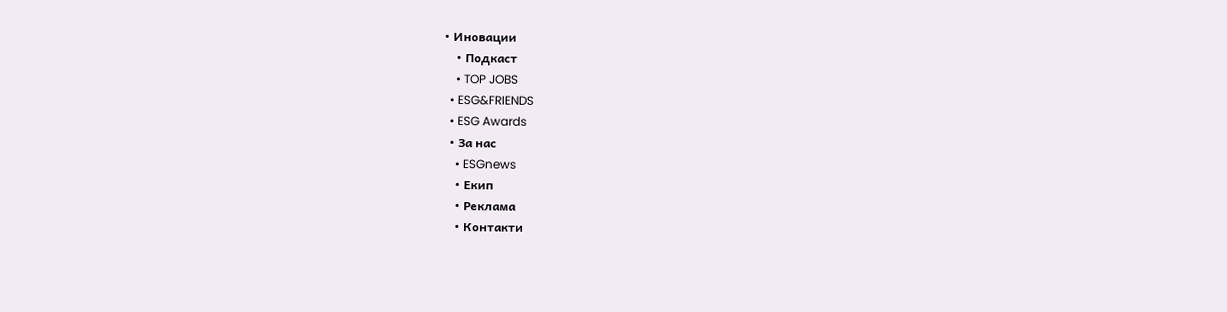• Иновации
    • Подкаст
    • TOP JOBS
  • ESG&FRIENDS
  • ESG Awards
  • За нас
    • ESGnews
    • Екип
    • Реклама
    • Контакти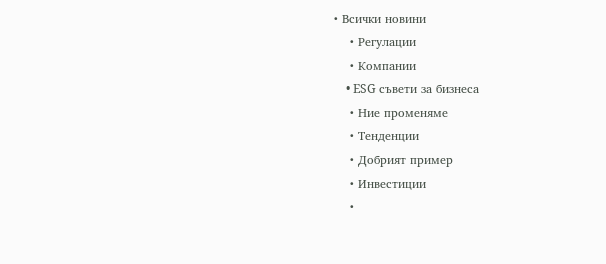• Всички новини
    • Регулации
    • Компании
    • ESG съвети за бизнеса
    • Ние променяме
    • Тенденции
    • Добрият пример
    • Инвестиции
    •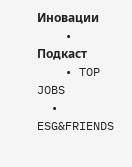Иновации
    • Подкаст
    • TOP JOBS
  • ESG&FRIENDS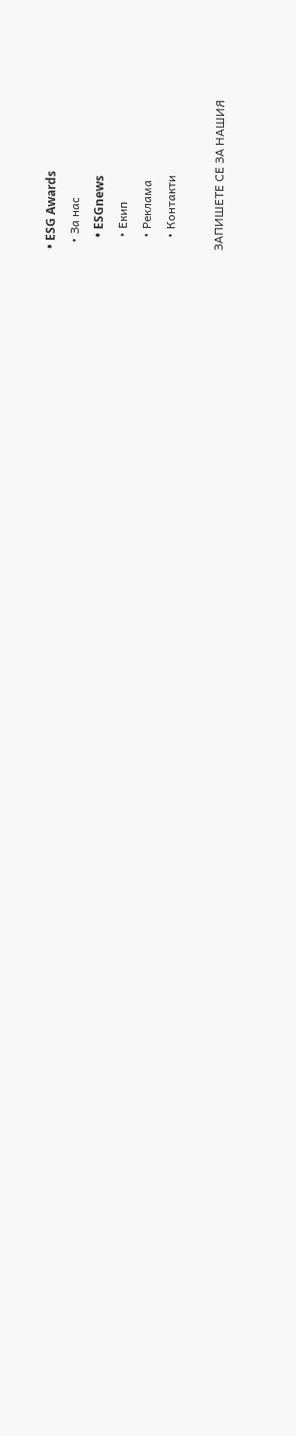• ESG Awards
  • За нас
    • ESGnews
    • Екип
    • Реклама
    • Контакти

ЗАПИШЕТЕ СЕ ЗА НАШИЯ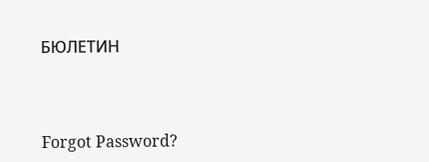БЮЛЕТИН



Forgot Password?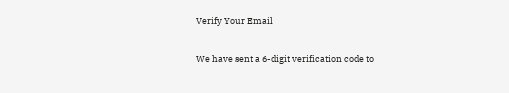Verify Your Email

We have sent a 6-digit verification code to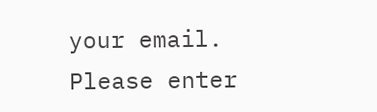your email. Please enter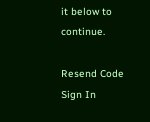it below to continue.

Resend Code
Sign In